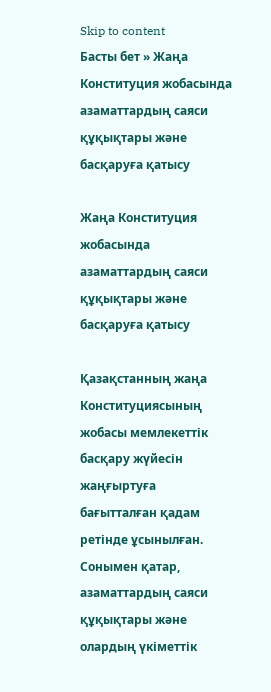Skip to content
Басты бет » Жаңа Конституция жобасында азаматтардың саяси құқықтары және басқаруға қатысу

Жаңа Конституция жобасында азаматтардың саяси құқықтары және басқаруға қатысу

Қазақстанның жаңа Конституциясының жобасы мемлекеттік басқару жүйесін жаңғыртуға бағытталған қадам ретінде ұсынылған. Сонымен қатар, азаматтардың саяси құқықтары және олардың үкіметтік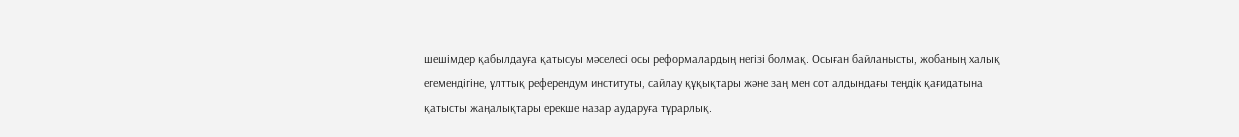шешімдер қабылдауға қатысуы мәселесі осы реформалардың негізі болмақ. Осыған байланысты, жобаның халық егемендігіне, ұлттық референдум институты, сайлау құқықтары және заң мен сот алдындағы теңдік қағидатына қатысты жаңалықтары ерекше назар аударуға тұрарлық.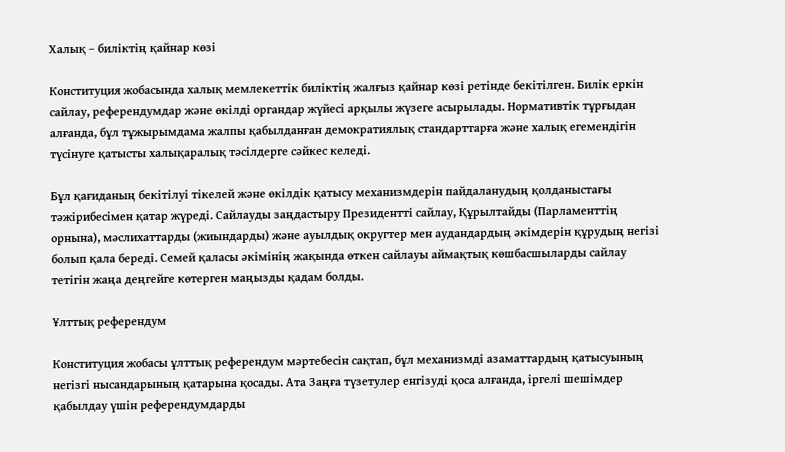Халық – биліктің қайнар көзі

Конституция жобасында халық мемлекеттік биліктің жалғыз қайнар көзі ретінде бекітілген. Билік еркін сайлау, референдумдар және өкілді органдар жүйесі арқылы жүзеге асырылады. Нормативтік тұрғыдан алғанда, бұл тұжырымдама жалпы қабылданған демократиялық стандарттарға және халық егемендігін түсінуге қатысты халықаралық тәсілдерге сәйкес келеді.

Бұл қағиданың бекітілуі тікелей және өкілдік қатысу механизмдерін пайдаланудың қолданыстағы тәжірибесімен қатар жүреді. Сайлауды заңдастыру Президентті сайлау, Құрылтайды (Парламенттің орнына), мәслихаттарды (жиындарды) және ауылдық округтер мен аудандардың әкімдерін құрудың негізі болып қала береді. Семей қаласы әкімінің жақында өткен сайлауы аймақтық көшбасшыларды сайлау тетігін жаңа деңгейге көтерген маңызды қадам болды.

Ұлттық референдум

Конституция жобасы ұлттық референдум мәртебесін сақтап, бұл механизмді азаматтардың қатысуының негізгі нысандарының қатарына қосады. Ата Заңға түзетулер енгізуді қоса алғанда, іргелі шешімдер қабылдау үшін референдумдарды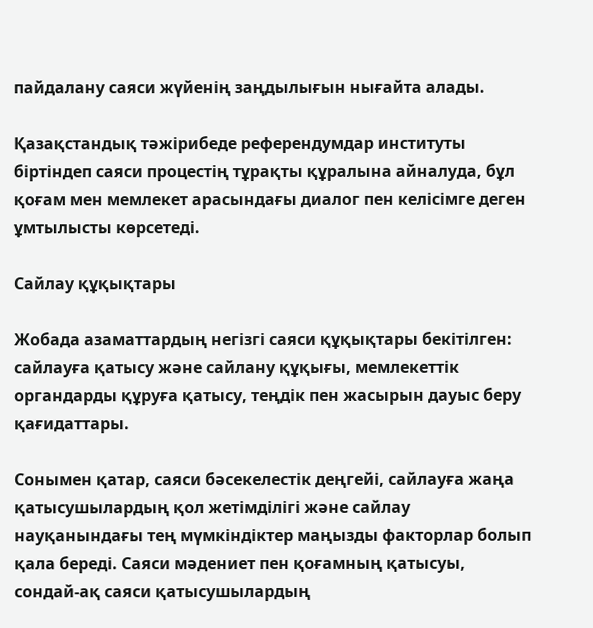пайдалану саяси жүйенің заңдылығын нығайта алады.

Қазақстандық тәжірибеде референдумдар институты біртіндеп саяси процестің тұрақты құралына айналуда, бұл қоғам мен мемлекет арасындағы диалог пен келісімге деген ұмтылысты көрсетеді.

Сайлау құқықтары

Жобада азаматтардың негізгі саяси құқықтары бекітілген: сайлауға қатысу және сайлану құқығы, мемлекеттік органдарды құруға қатысу, теңдік пен жасырын дауыс беру қағидаттары.

Сонымен қатар, саяси бәсекелестік деңгейі, сайлауға жаңа қатысушылардың қол жетімділігі және сайлау науқанындағы тең мүмкіндіктер маңызды факторлар болып қала береді. Саяси мәдениет пен қоғамның қатысуы, сондай-ақ саяси қатысушылардың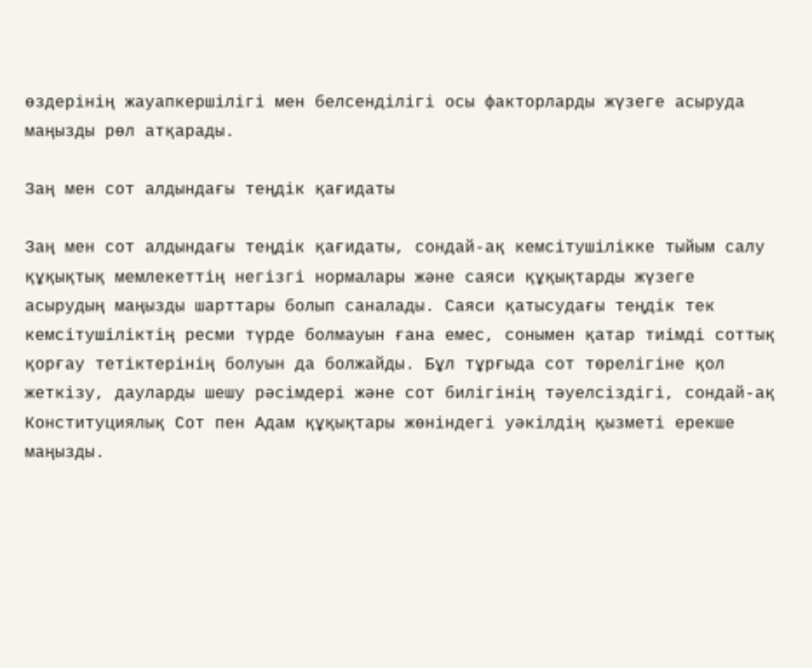өздерінің жауапкершілігі мен белсенділігі осы факторларды жүзеге асыруда маңызды рөл атқарады.

Заң мен сот алдындағы теңдік қағидаты

Заң мен сот алдындағы теңдік қағидаты, сондай-ақ кемсітушілікке тыйым салу құқықтық мемлекеттің негізгі нормалары және саяси құқықтарды жүзеге асырудың маңызды шарттары болып саналады. Саяси қатысудағы теңдік тек кемсітушіліктің ресми түрде болмауын ғана емес, сонымен қатар тиімді соттық қорғау тетіктерінің болуын да болжайды. Бұл тұрғыда сот төрелігіне қол жеткізу, дауларды шешу рәсімдері және сот билігінің тәуелсіздігі, сондай-ақ Конституциялық Сот пен Адам құқықтары жөніндегі уәкілдің қызметі ерекше маңызды.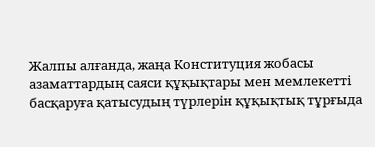Жалпы алғанда, жаңа Конституция жобасы азаматтардың саяси құқықтары мен мемлекетті басқаруға қатысудың түрлерін құқықтық тұрғыда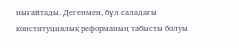нығайтады. Дегенмен, бұл саладағы конституциялық реформаның табысты болуы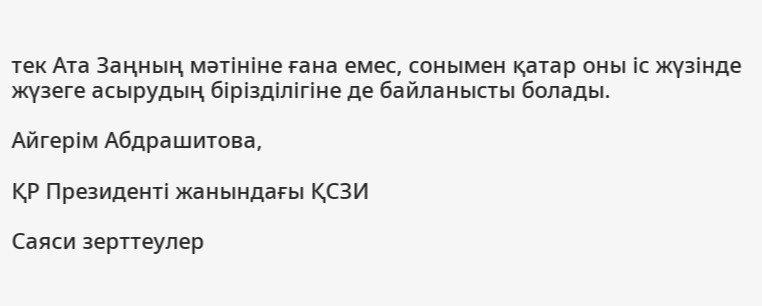тек Ата Заңның мәтініне ғана емес, сонымен қатар оны іс жүзінде жүзеге асырудың бірізділігіне де байланысты болады.

Айгерім Абдрашитова,

ҚР Президенті жанындағы ҚСЗИ

Саяси зерттеулер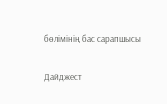бөлімінің бас сарапшысы

Дайджест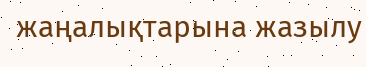жаңалықтарына жазылу